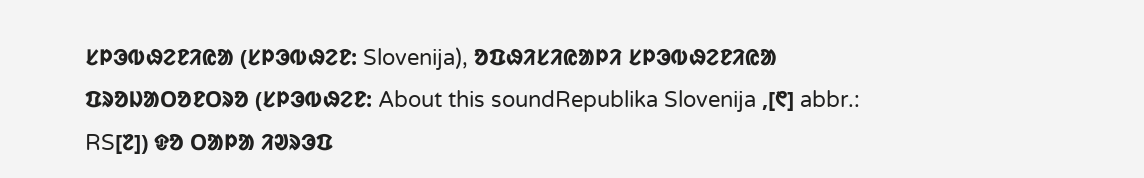ᱥᱞᱳᱵᱷᱮᱱᱤᱭᱟ (ᱥᱞᱳᱵᱷᱮᱱ: Slovenija), ᱚᱯᱷᱤᱥᱤᱭᱟᱞᱤ ᱥᱞᱳᱵᱷᱮᱱᱤᱭᱟ ᱯᱨᱚᱡᱟᱛᱚᱱᱛᱨᱚ (ᱥᱞᱳᱵᱷᱮᱱ: About this soundRepublika Slovenija ,[᱖] abbr.: RS[᱗]) ᱫᱚ ᱛᱟᱞᱟ ᱤᱣᱨᱳᱯ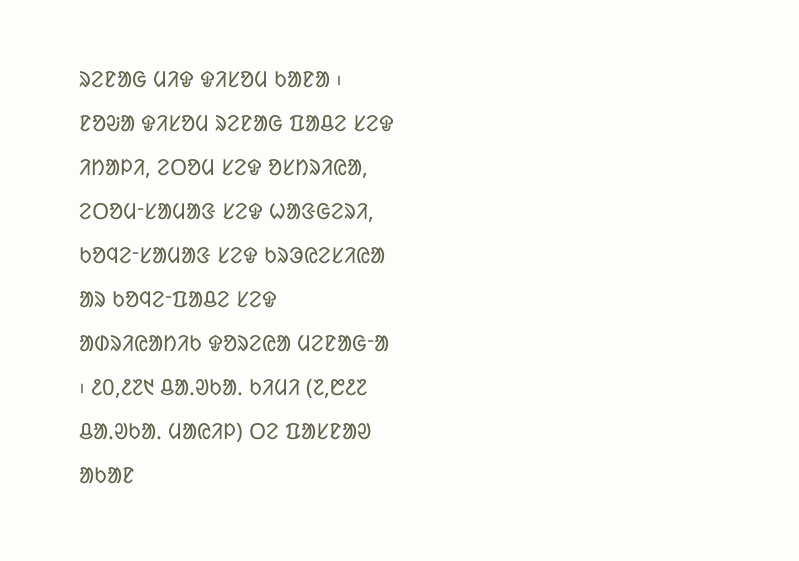ᱨᱮᱱᱟᱜ ᱢᱤᱫ ᱫᱤᱥᱚᱢ ᱠᱟᱱᱟ ᱾ ᱱᱚᱶᱟ ᱫᱤᱥᱚᱢ ᱨᱮᱱᱟᱜ ᱯᱟᱪᱮ ᱥᱮᱫ ᱤᱴᱟᱞᱤ, ᱮᱛᱚᱢ ᱥᱮᱫ ᱚᱥᱴᱨᱤᱭᱟ, ᱮᱛᱚᱢᱼᱥᱟᱢᱟᱝ ᱥᱮᱫ ᱦᱟᱝᱜᱮᱨᱤ, ᱠᱚᱧᱮᱼᱥᱟᱢᱟᱝ ᱥᱮᱫ ᱠᱨᱳᱭᱮᱥᱤᱭᱟ ᱟᱨ ᱠᱚᱧᱮᱼᱯᱟᱪᱮ ᱥᱮᱫ ᱟᱰᱨᱤᱭᱟᱴᱤᱠ ᱫᱚᱨᱮᱭᱟ ᱢᱮᱱᱟᱜᱼᱟ ᱾ ᱒᱐,᱒᱗᱑ ᱪᱟᱹᱣᱠᱟᱹ ᱠᱤᱢᱤ (᱗,᱘᱒᱗ ᱪᱟᱹᱣᱠᱟᱹ ᱢᱟᱭᱤᱞ) ᱛᱮ ᱯᱟᱥᱱᱟᱣ ᱟᱠᱟᱱ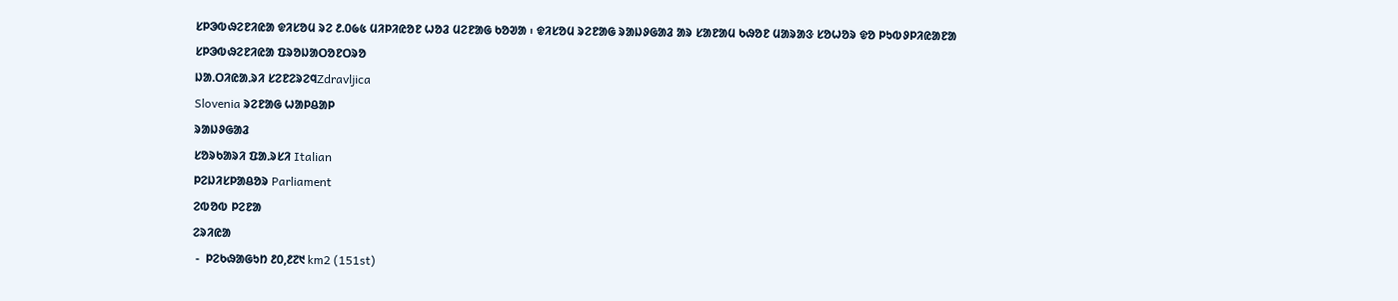ᱥᱞᱳᱵᱷᱮᱱᱤᱭᱟ ᱫᱤᱥᱚᱢ ᱨᱮ ᱒.᱐᱙᱕ ᱢᱤᱞᱤᱭᱚᱱ ᱦᱚᱲ ᱢᱮᱱᱟᱜ ᱠᱚᱣᱟ ᱾ ᱫᱤᱥᱚᱢ ᱨᱮᱱᱟᱜ ᱨᱟᱡᱽᱜᱟᱲ ᱟᱨ ᱥᱟᱱᱟᱢ ᱠᱷᱚᱱ ᱢᱟᱨᱟᱝ ᱥᱚᱦᱚᱨ ᱫᱚ ᱞᱩᱵᱽᱞᱤᱭᱟᱱᱟ
ᱥᱞᱳᱵᱷᱮᱱᱤᱭᱟ ᱯᱨᱚᱡᱟᱛᱚᱱᱛᱨᱚ
ᱡᱟᱹᱛᱤᱭᱟᱹᱨᱤ ᱥᱮᱱᱮᱨᱮᱧZdravljica
Slovenia ᱨᱮᱱᱟᱜ ᱦᱟᱞᱪᱟᱞ
ᱨᱟᱡᱽᱜᱟᱲ
ᱥᱚᱨᱠᱟᱨᱤ ᱯᱟᱹᱨᱥᱤ Italian
ᱞᱮᱡᱤᱥᱞᱟᱪᱚᱨ Parliament
ᱮᱵᱚᱵ ᱞᱮᱱᱟ
ᱮᱨᱤᱭᱟ
 -  ᱞᱮᱠᱷᱟᱜᱩᱴ ᱒᱐,᱒᱗᱑ km2 (151st)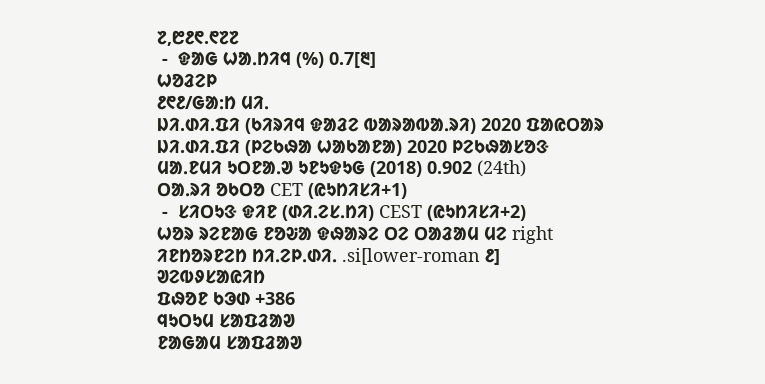᱗,᱘᱒᱖.᱖᱗᱗
 -  ᱫᱟᱜ ᱦᱟᱹᱴᱤᱧ (%) 0.7[᱓]
ᱦᱚᱲᱮᱞ
᱒᱖᱒/ᱜᱟᱺᱴ ᱢᱤᱹ
ᱡᱤ.ᱰᱤ.ᱯᱤ (ᱠᱤᱨᱤᱧ ᱫᱟᱲᱮ ᱵᱟᱨᱟᱵᱟᱹᱨᱤ) 2020 ᱯᱟᱭᱛᱟᱨ
ᱡᱤ.ᱰᱤ.ᱯᱤ (ᱞᱮᱠᱷᱟ ᱦᱟᱠᱟᱱᱟ) 2020 ᱞᱮᱠᱷᱟᱥᱚᱝ
ᱢᱟᱹᱱᱢᱤ ᱩᱛᱱᱟᱹᱣ ᱩᱱᱩᱫᱩᱜ (2018) 0.902 (24th)
ᱛᱟᱹᱨᱤ ᱚᱠᱛᱚ CET (ᱭᱩᱴᱤᱥᱤ+1)
 -  ᱥᱤᱛᱩᱝ ᱫᱤᱱ (ᱰᱤᱹᱮᱥᱹᱴᱤ) CEST (ᱭᱩᱴᱤᱥᱤ+2)
ᱦᱚᱨ ᱨᱮᱱᱟᱜ ᱱᱚᱶᱟ ᱫᱷᱟᱨᱮ ᱛᱮ ᱛᱟᱲᱟᱢ ᱢᱮ right
ᱤᱱᱴᱚᱨᱱᱮᱴ ᱴᱤᱹᱮᱞᱹᱰᱤᱹ .si[lower-roman ᱒]
ᱣᱮᱵᱽᱥᱟᱭᱤᱴ
ᱯᱷᱚᱱ ᱠᱳᱰ +386
ᱧᱩᱛᱩᱢ ᱥᱟᱯᱲᱟᱣ
ᱱᱟᱜᱟᱢ ᱥᱟᱯᱲᱟᱣ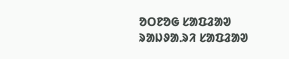ᱚᱛᱱᱚᱜ ᱥᱟᱯᱲᱟᱣ
ᱨᱟᱡᱽᱟᱹᱨᱤ ᱥᱟᱯᱲᱟᱣ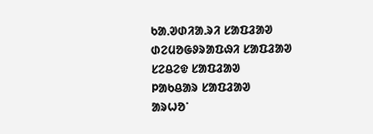ᱠᱟᱹᱣᱰᱤᱟᱹᱨᱤ ᱥᱟᱯᱲᱟᱣ
ᱰᱮᱢᱚᱜᱽᱨᱟᱯᱷᱤ ᱥᱟᱯᱲᱟᱣ
ᱥᱮᱪᱮᱫ ᱥᱟᱯᱲᱟᱣ
ᱞᱟᱠᱪᱟᱨ ᱥᱟᱯᱲᱟᱣ
ᱟᱨᱦᱚᱸ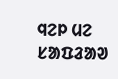ᱧᱮᱞ ᱢᱮ ᱥᱟᱯᱲᱟᱣ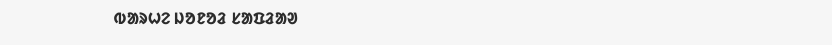ᱵᱟᱨᱦᱮ ᱡᱚᱱᱚᱲ ᱥᱟᱯᱲᱟᱣ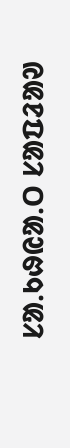ᱥᱟᱹᱠᱷᱭᱟᱹᱛ ᱥᱟᱯᱲᱟᱣ